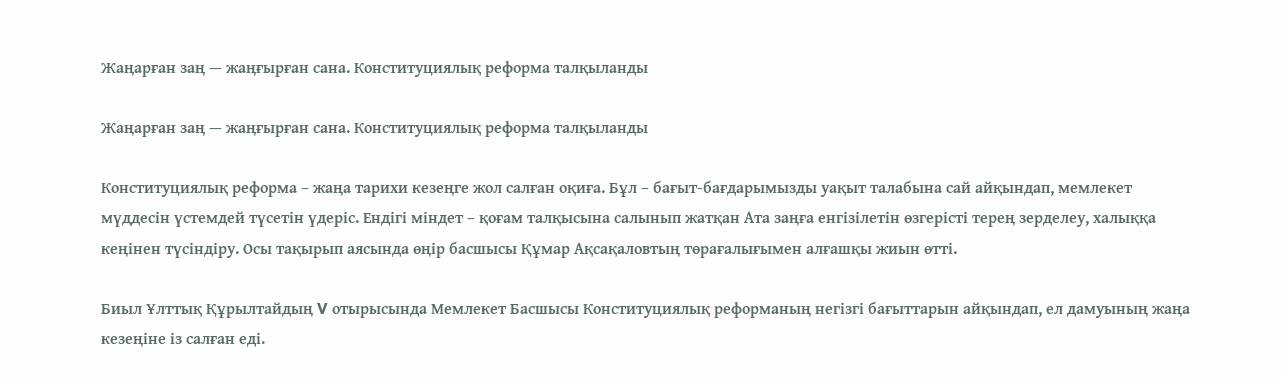Жаңарған заң — жаңғырған сана. Конституциялық реформа талқыланды

Жаңарған заң — жаңғырған сана. Конституциялық реформа талқыланды

Конституциялық реформа – жаңа тарихи кезеңге жол салған оқиға. Бұл – бағыт-бағдарымызды уақыт талабына сай айқындап, мемлекет мүддесін үстемдей түсетін үдеріс. Ендігі міндет – қоғам талқысына салынып жатқан Ата заңға енгізілетін өзгерісті терең зерделеу, халыққа кеңінен түсіндіру. Осы тақырып аясында өңір басшысы Құмар Ақсақаловтың төрағалығымен алғашқы жиын өтті.

Биыл Ұлттық Құрылтайдың V отырысында Мемлекет Басшысы Конституциялық реформаның негізгі бағыттарын айқындап, ел дамуының жаңа кезеңіне із салған еді.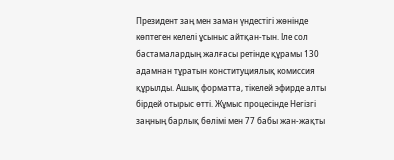Президент заң мен заман үндестігі жөнінде көптеген келелі ұсыныс айтқан-тын. Іле сол бастамалардың жалғасы ретінде құрамы 130 адамнан тұратын конституциялық комиссия құрылды. Ашық форматта, тікелей эфирде алты бірдей отырыс өтті. Жұмыс процесінде Негізгі заңның барлық бөлімі мен 77 бабы жан-жақты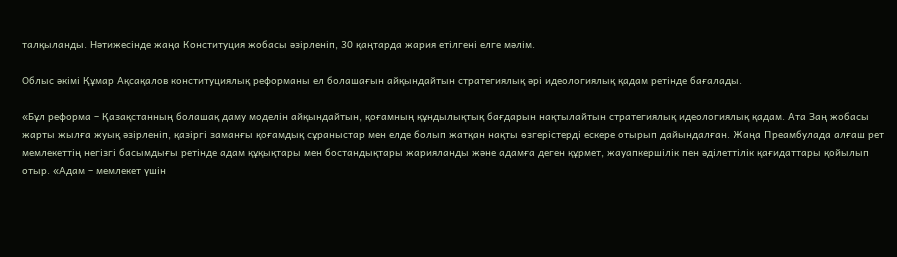талқыланды. Нәтижесінде жаңа Конституция жобасы әзірленіп, 30 қаңтарда жария етілгені елге мәлім.

Облыс әкімі Құмар Ақсақалов конституциялық реформаны ел болашағын айқындайтын стратегиялық әрі идеологиялық қадам ретінде бағалады.

«Бұл реформа – Қазақстанның болашақ даму моделін айқындайтын, қоғамның құндылықтық бағдарын нақтылайтын стратегиялық идеологиялық қадам. Ата Заң жобасы жарты жылға жуық әзірленіп, қазіргі заманғы қоғамдық сұраныстар мен елде болып жатқан нақты өзгерістерді ескере отырып дайындалған. Жаңа Преамбулада алғаш рет мемлекеттің негізгі басымдығы ретінде адам құқықтары мен бостандықтары жарияланды және адамға деген құрмет, жауапкершілік пен әділеттілік қағидаттары қойылып отыр. «Адам – мемлекет үшін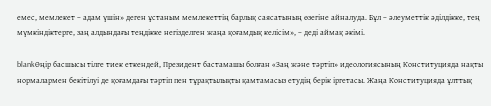емес, мемлекет – адам үшін» деген ұстаным мемлекеттің барлық саясатының өзегіне айналуда. Бұл – әлеуметтік әділдікке, тең мүмкіндіктерге, заң алдындағы теңдікке негізделген жаңа қоғамдық келісім», – деді аймақ әкімі.

blankӨңір басшысы тілге тиек еткендей, Президент бастамашы болған «Заң және тәртіп» идеологиясының Конституцияда нақты нормалармен бекітілуі де қоғамдағы тәртіп пен тұрақтылықты қамтамасыз етудің берік іргетасы. Жаңа Конституцияда ұлттық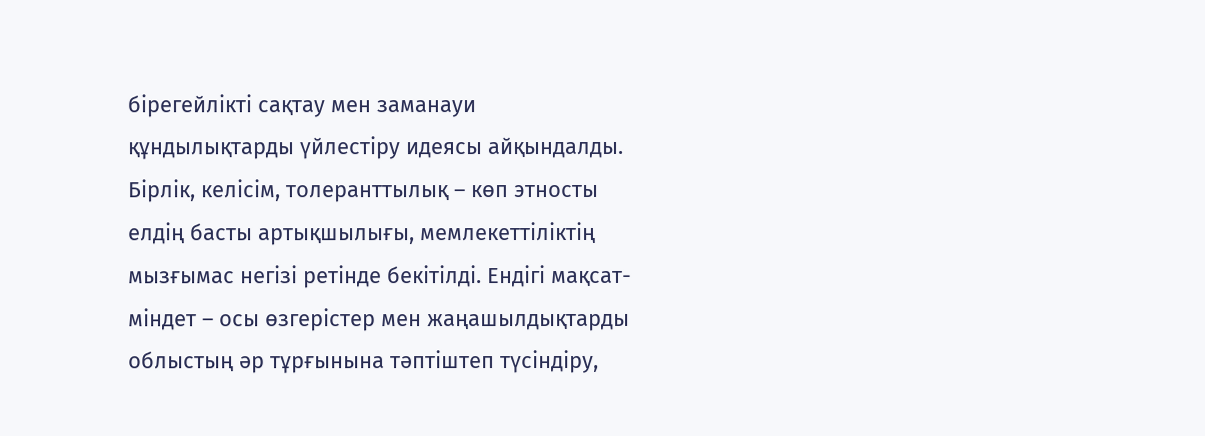бірегейлікті сақтау мен заманауи құндылықтарды үйлестіру идеясы айқындалды. Бірлік, келісім, толеранттылық – көп этносты елдің басты артықшылығы, мемлекеттіліктің мызғымас негізі ретінде бекітілді. Ендігі мақсат-міндет – осы өзгерістер мен жаңашылдықтарды облыстың әр тұрғынына тәптіштеп түсіндіру,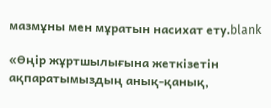мазмұны мен мұратын насихат ету.blank

«Өңір жұртшылығына жеткізетін ақпаратымыздың анық-қанық,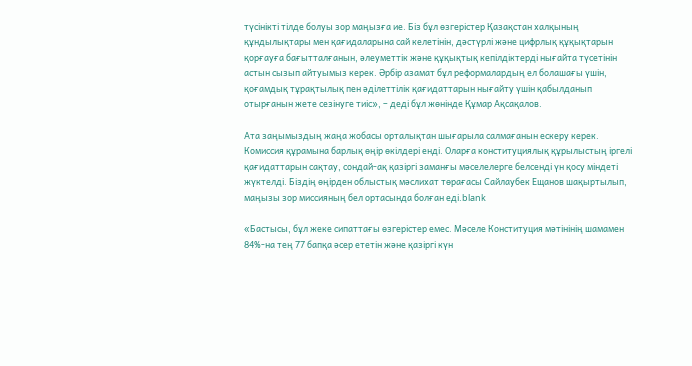түсінікті тілде болуы зор маңызға ие. Біз бұл өзгерістер Қазақстан халқының құндылықтары мен қағидаларына сай келетінін, дәстүрлі және цифрлық құқықтарын қорғауға бағытталғанын, әлеуметтік және құқықтық кепілдіктерді нығайта түсетінін астын сызып айтуымыз керек. Әрбір азамат бұл реформалардың ел болашағы үшін, қоғамдық тұрақтылық пен әділеттілік қағидаттарын нығайту үшін қабылданып отырғанын жете сезінуге тиіс», – деді бұл жөнінде Құмар Ақсақалов.

Ата заңымыздың жаңа жобасы орталықтан шығарыла салмағанын ескеру керек. Комиссия құрамына барлық өңір өкілдері енді. Оларға конституциялық құрылыстың іргелі қағидаттарын сақтау, сондай-ақ қазіргі заманғы мәселелерге белсенді үн қосу міндеті жүктелді. Біздің өңірден облыстық мәслихат төрағасы Сайлаубек Ещанов шақыртылып, маңызы зор миссияның бел ортасында болған еді.blank

«Бастысы, бұл жеке сипаттағы өзгерістер емес. Мәселе Конституция мәтінінің шамамен 84%-на тең 77 бапқа әсер ететін және қазіргі күн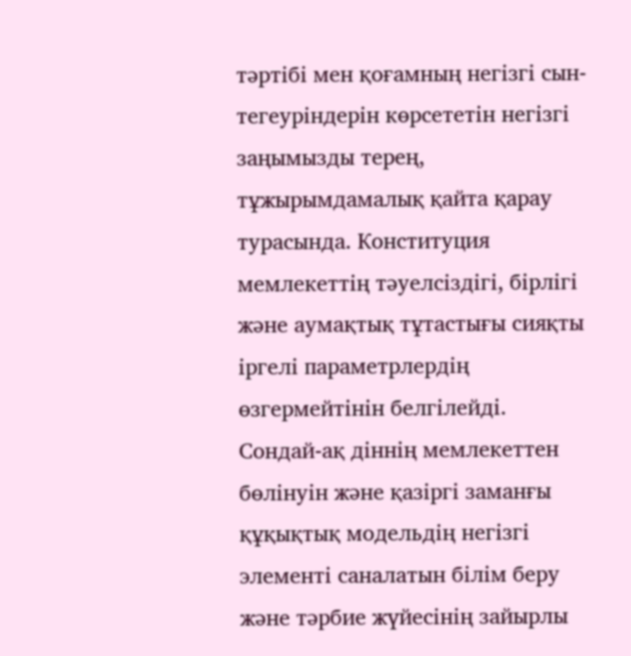тәртібі мен қоғамның негізгі сын-тегеуріндерін көрсететін негізгі заңымызды терең, тұжырымдамалық қайта қарау турасында. Конституция мемлекеттің тәуелсіздігі, бірлігі және аумақтық тұтастығы сияқты іргелі параметрлердің өзгермейтінін белгілейді. Сондай-ақ діннің мемлекеттен бөлінуін және қазіргі заманғы құқықтық модельдің негізгі элементі саналатын білім беру және тәрбие жүйесінің зайырлы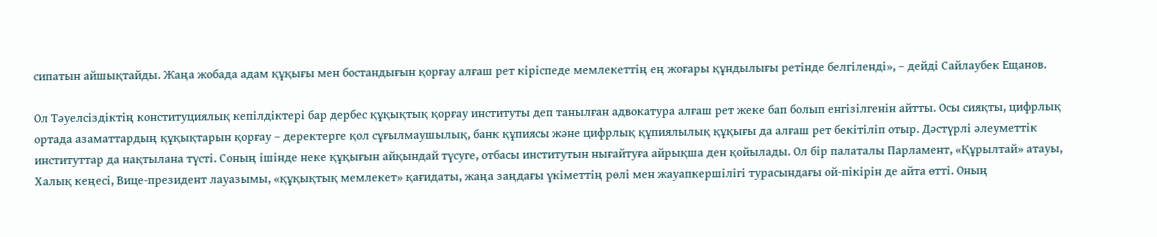сипатын айшықтайды. Жаңа жобада адам құқығы мен бостандығын қорғау алғаш рет кіріспеде мемлекеттің ең жоғары құндылығы ретінде белгіленді», – дейді Сайлаубек Ещанов.

Ол Тәуелсіздіктің конституциялық кепілдіктері бар дербес құқықтық қорғау институты деп танылған адвокатура алғаш рет жеке бап болып енгізілгенін айтты. Осы сияқты, цифрлық ортада азаматтардың құқықтарын қорғау – деректерге қол сұғылмаушылық, банк құпиясы және цифрлық құпиялылық құқығы да алғаш рет бекітіліп отыр. Дәстүрлі әлеуметтік институттар да нақтылана түсті. Соның ішінде неке құқығын айқындай түсуге, отбасы институтын нығайтуға айрықша ден қойылады. Ол бір палаталы Парламент, «Құрылтай» атауы, Халық кеңесі, Вице-президент лауазымы, «құқықтық мемлекет» қағидаты, жаңа заңдағы үкіметтің рөлі мен жауапкершілігі турасындағы ой-пікірін де айта өтті. Оның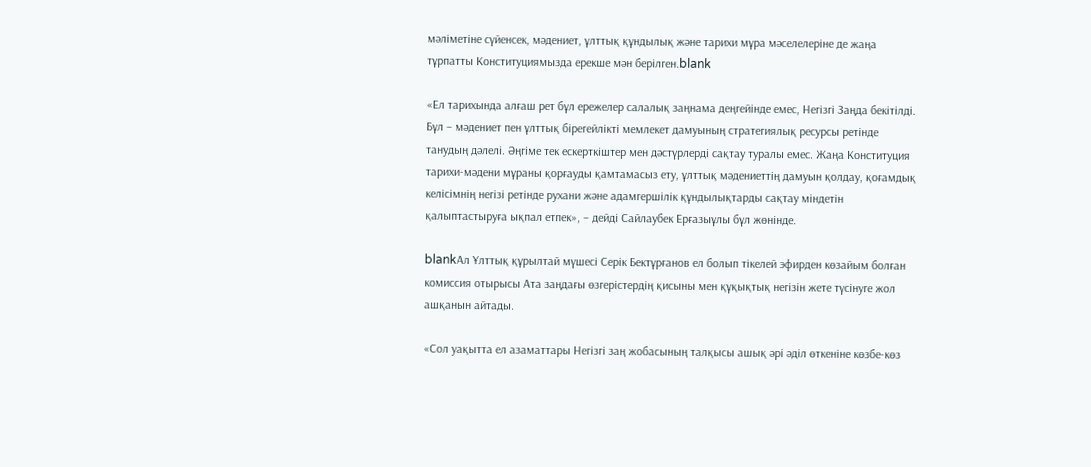мәліметіне сүйенсек, мәдениет, ұлттық құндылық және тарихи мұра мәселелеріне де жаңа тұрпатты Конституциямызда ерекше мән берілген.blank

«Ел тарихында алғаш рет бұл ережелер салалық заңнама деңгейінде емес, Негізгі Заңда бекітілді. Бұл – мәдениет пен ұлттық бірегейлікті мемлекет дамуының стратегиялық ресурсы ретінде танудың дәлелі. Әңгіме тек ескерткіштер мен дәстүрлерді сақтау туралы емес. Жаңа Конституция тарихи-мәдени мұраны қорғауды қамтамасыз ету, ұлттық мәдениеттің дамуын қолдау, қоғамдық келісімнің негізі ретінде рухани және адамгершілік құндылықтарды сақтау міндетін қалыптастыруға ықпал етпек», – дейді Сайлаубек Ерғазыұлы бұл жөнінде.

blankАл Ұлттық құрылтай мүшесі Серік Бектұрғанов ел болып тікелей эфирден көзайым болған комиссия отырысы Ата заңдағы өзгерістердің қисыны мен құқықтық негізін жете түсінуге жол ашқанын айтады.

«Сол уақытта ел азаматтары Негізгі заң жобасының талқысы ашық әрі әділ өткеніне көзбе-көз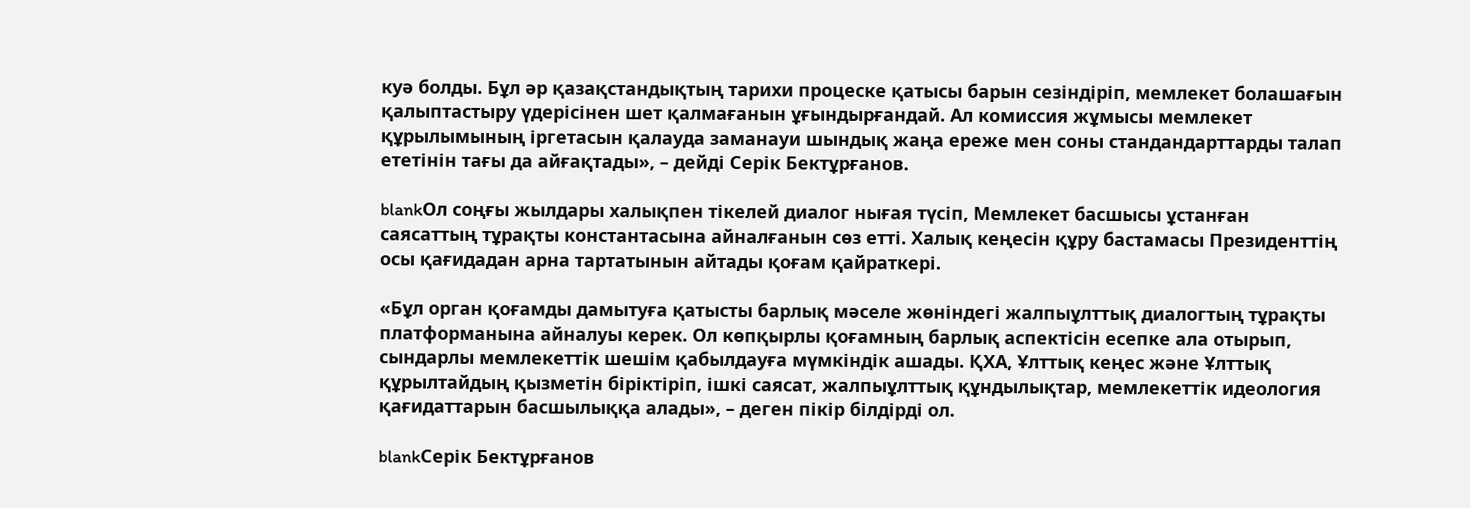куә болды. Бұл әр қазақстандықтың тарихи процеске қатысы барын сезіндіріп, мемлекет болашағын қалыптастыру үдерісінен шет қалмағанын ұғындырғандай. Ал комиссия жұмысы мемлекет құрылымының іргетасын қалауда заманауи шындық жаңа ереже мен соны стандандарттарды талап ететінін тағы да айғақтады», – дейді Серік Бектұрғанов.

blankОл соңғы жылдары халықпен тікелей диалог нығая түсіп, Мемлекет басшысы ұстанған саясаттың тұрақты константасына айналғанын сөз етті. Халық кеңесін құру бастамасы Президенттің осы қағидадан арна тартатынын айтады қоғам қайраткері.

«Бұл орган қоғамды дамытуға қатысты барлық мәселе жөніндегі жалпыұлттық диалогтың тұрақты платформанына айналуы керек. Ол көпқырлы қоғамның барлық аспектісін есепке ала отырып, сындарлы мемлекеттік шешім қабылдауға мүмкіндік ашады. ҚХА, Ұлттық кеңес және Ұлттық құрылтайдың қызметін біріктіріп, ішкі саясат, жалпыұлттық құндылықтар, мемлекеттік идеология қағидаттарын басшылыққа алады», – деген пікір білдірді ол.

blankСерік Бектұрғанов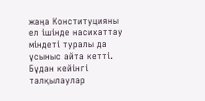жаңа Конституцияны ел ішінде насихаттау міндеті туралы да ұсыныс айта кетті. Бұдан кейінгі талқылаулар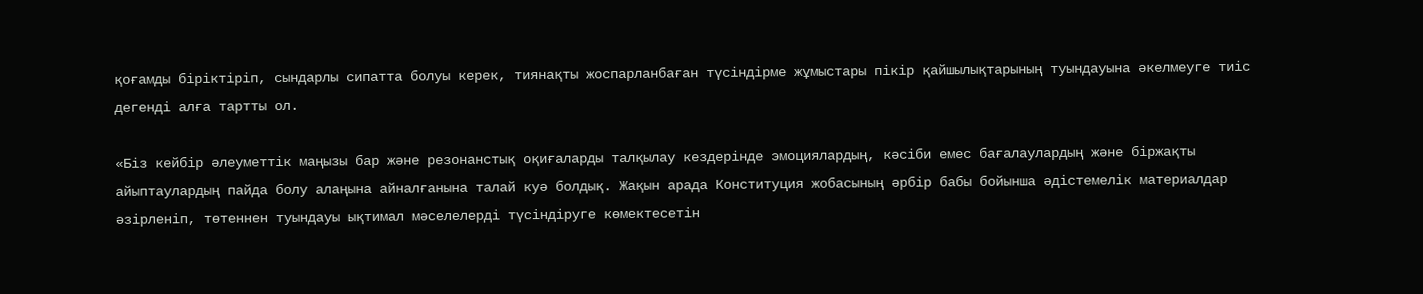қоғамды біріктіріп, сындарлы сипатта болуы керек, тиянақты жоспарланбаған түсіндірме жұмыстары пікір қайшылықтарының туындауына әкелмеуге тиіс дегенді алға тартты ол.

«Біз кейбір әлеуметтік маңызы бар және резонанстық оқиғаларды талқылау кездерінде эмоциялардың, кәсіби емес бағалаулардың және біржақты айыптаулардың пайда болу алаңына айналғанына талай куә болдық. Жақын арада Конституция жобасының әрбір бабы бойынша әдістемелік материалдар әзірленіп, төтеннен туындауы ықтимал мәселелерді түсіндіруге көмектесетін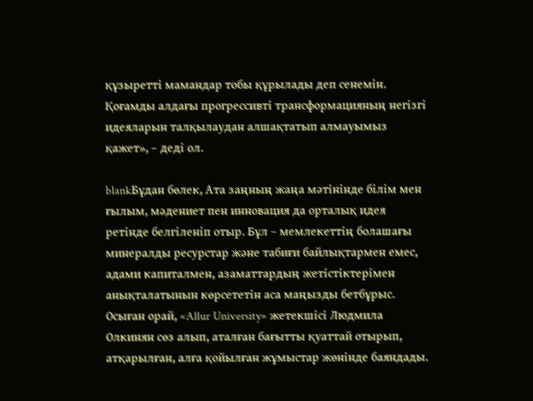құзыретті мамандар тобы құрылады деп сенемін. Қоғамды алдағы прогрессивті трансформацияның негізгі идеяларын талқылаудан алшақтатып алмауымыз қажет», – деді ол.

blankБұдан бөлек, Ата заңның жаңа мәтінінде білім мен ғылым, мәдениет пен инновация да орталық идея ретінде белгіленіп отыр. Бұл – мемлекеттің болашағы минералды ресурстар және табиғи байлықтармен емес, адами капиталмен, азаматтардың жетістіктерімен анықталатынын көрсететін аса маңызды бетбұрыс. Осыған орай, «Allur University» жетекшісі Людмила Олкинян сөз алып, аталған бағытты қуаттай отырып, атқарылған, алға қойылған жұмыстар жөнінде баяндады.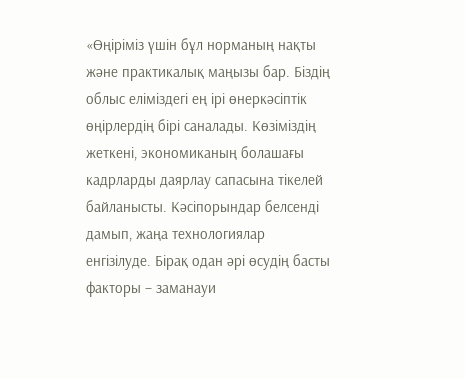«Өңіріміз үшін бұл норманың нақты және практикалық маңызы бар. Біздің облыс еліміздегі ең ірі өнеркәсіптік өңірлердің бірі саналады. Көзіміздің жеткені, экономиканың болашағы кадрларды даярлау сапасына тікелей байланысты. Кәсіпорындар белсенді дамып, жаңа технологиялар енгізілуде. Бірақ одан әрі өсудің басты факторы – заманауи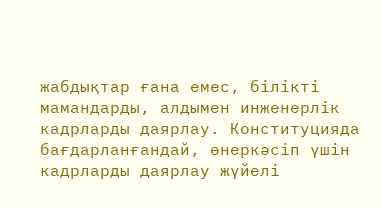жабдықтар ғана емес, білікті мамандарды, алдымен инженерлік кадрларды даярлау. Конституцияда бағдарланғандай, өнеркәсіп үшін кадрларды даярлау жүйелі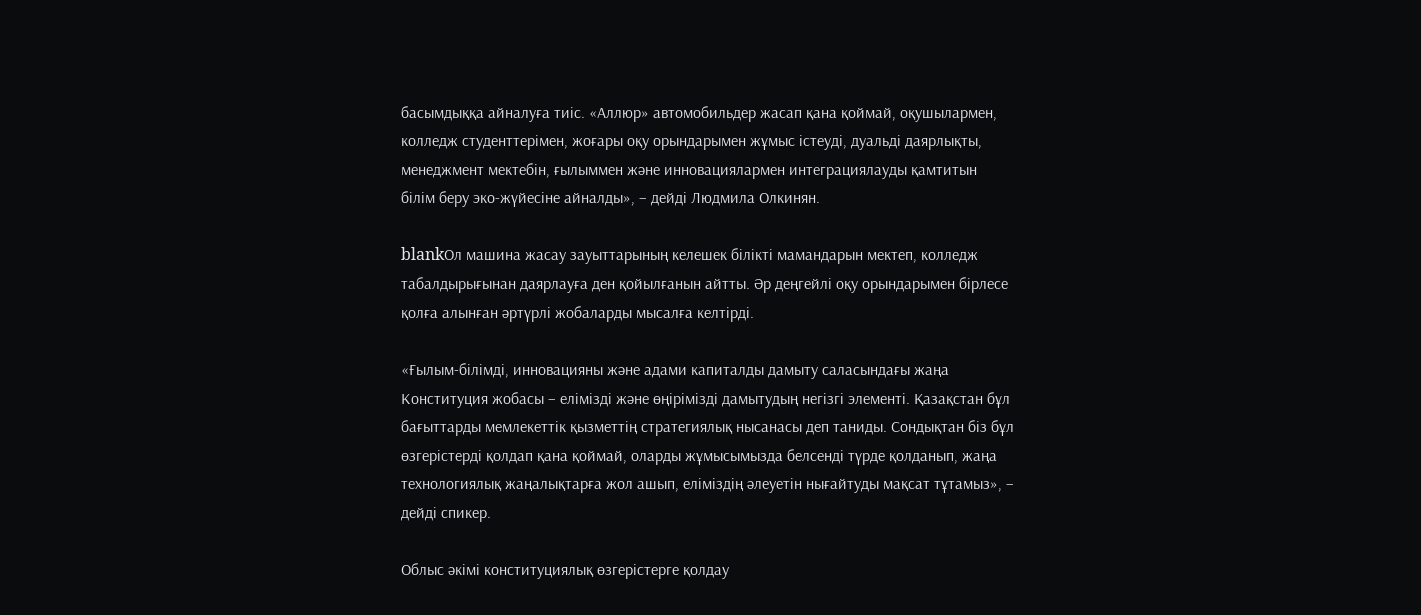басымдыққа айналуға тиіс. «Аллюр» автомобильдер жасап қана қоймай, оқушылармен, колледж студенттерімен, жоғары оқу орындарымен жұмыс істеуді, дуальді даярлықты, менеджмент мектебін, ғылыммен және инновациялармен интеграциялауды қамтитын білім беру эко-жүйесіне айналды», – дейді Людмила Олкинян.

blankОл машина жасау зауыттарының келешек білікті мамандарын мектеп, колледж табалдырығынан даярлауға ден қойылғанын айтты. Әр деңгейлі оқу орындарымен бірлесе қолға алынған әртүрлі жобаларды мысалға келтірді.

«Ғылым-білімді, инновацияны және адами капиталды дамыту саласындағы жаңа Конституция жобасы – елімізді және өңірімізді дамытудың негізгі элементі. Қазақстан бұл бағыттарды мемлекеттік қызметтің стратегиялық нысанасы деп таниды. Сондықтан біз бұл өзгерістерді қолдап қана қоймай, оларды жұмысымызда белсенді түрде қолданып, жаңа технологиялық жаңалықтарға жол ашып, еліміздің әлеуетін нығайтуды мақсат тұтамыз», – дейді спикер.

Облыс әкімі конституциялық өзгерістерге қолдау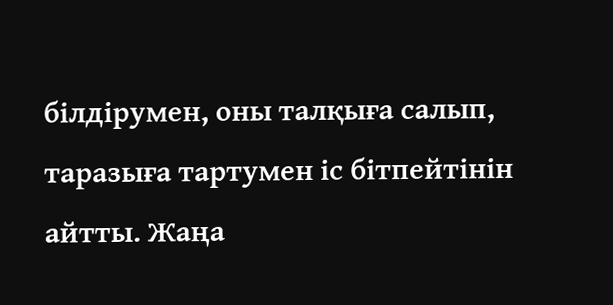білдірумен, оны талқыға салып, таразыға тартумен іс бітпейтінін айтты. Жаңа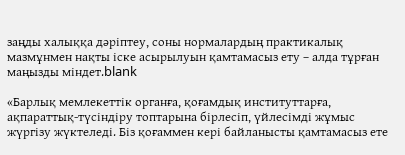заңды халыққа дәріптеу, соны нормалардың практикалық мазмұнмен нақты іске асырылуын қамтамасыз ету – алда тұрған маңызды міндет.blank

«Барлық мемлекеттік органға, қоғамдық институттарға, ақпараттық-түсіндіру топтарына бірлесіп, үйлесімді жұмыс жүргізу жүктеледі. Біз қоғаммен кері байланысты қамтамасыз ете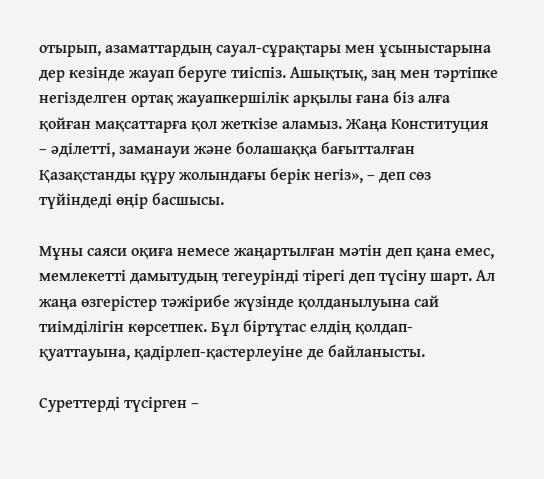отырып, азаматтардың сауал-сұрақтары мен ұсыныстарына дер кезінде жауап беруге тиіспіз. Ашықтық, заң мен тәртіпке негізделген ортақ жауапкершілік арқылы ғана біз алға қойған мақсаттарға қол жеткізе аламыз. Жаңа Конституция – әділетті, заманауи және болашаққа бағытталған Қазақстанды құру жолындағы берік негіз», – деп сөз түйіндеді өңір басшысы.

Мұны саяси оқиға немесе жаңартылған мәтін деп қана емес, мемлекетті дамытудың тегеурінді тірегі деп түсіну шарт. Ал жаңа өзгерістер тәжірибе жүзінде қолданылуына сай тиімділігін көрсетпек. Бұл біртұтас елдің қолдап-қуаттауына, қадірлеп-қастерлеуіне де байланысты.

Суреттерді түсірген –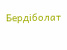Бердіболат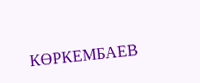КӨРКЕМБАЕВ